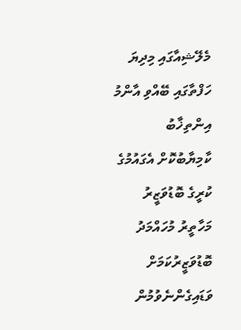މެލޭޝިއާގައި މިދިޔަ ހަފްތާގައި ބޭއްވި އާންމު އިންތިޚާބު ކާމިޔާބުކޮށް އެގައުމުގެ ކުރީގެ ބޮޑުވަޒީރު މަހާތީރު މުހައްމަދު ބޮޑުވަޒީރުކަމަށް ވަޑައިގެންނެވުމުން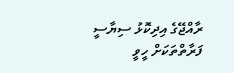ރާއްޖޭގެ އިދިކޮޅު ސިޔާސީ ފަރާތްތަކަށް ހީވީ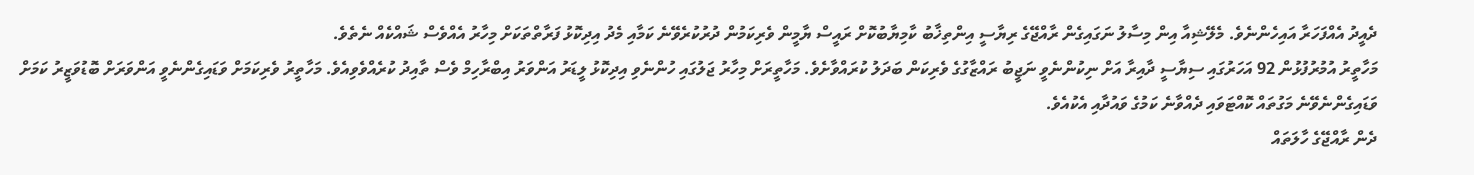ދެއީދު އެއްފަހަރާ އައިހެންނެވެ. މެލޭޝިއާ އިން މިސާލު ނަގައިގެން ރާއްޖޭގެ ރިޔާސީ އިންތިޚާބު ކާމިޔާބުކޮށް ރައީސް ޔާމީން ވެރިކަމުން ދުރުކުރެވޭނެ ކަމާއި މެދު އިދިކޮޅު ފަރާތްތަކަށް މިހާރު އެއްވެސް ޝައްކެއް ނެތެވެ.
މަހާތީރު އުމުރުފުޅުން 92 އަހަރުގައި ސިޔާސީ ދާއިރާ އަށް ނިކުންނެވީ ނަޖީބު ރައްޒާގުގެ ވެރިކަން ބަދަލު ކުރައްވާށެވެ. މަހާތީރަށް މިހާރު ޖަލުގައި ހުންނެވި އިދިކޮޅު ލީޑަރު އަންވަރު އިބްރާހިމް ވެސް ތާއިދު ކުރެއްވެވިއެވެ. މަހާތީރު ވެރިކަމަށް ވަޑައިގެންނެވީ އަންވަރަށް ބޮޑުވަޒީރު ކަމަށް ވަޑައިގެންނެވޭނެ މަގުތައް ކޮއްޓަވައި ދެއްވާނެ ކަމުގެ ވައުދާއި އެކުއެވެ.
ދެން ރާއްޖޭގެ ހާލަތައް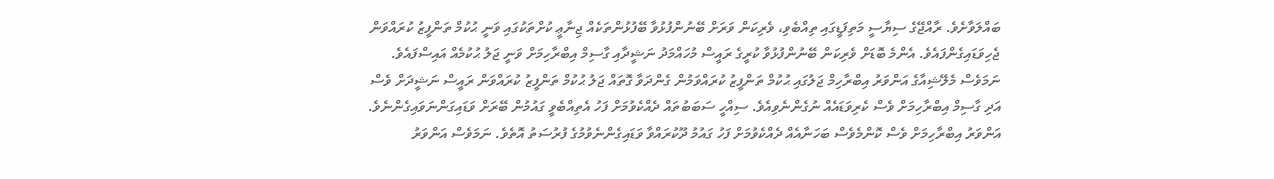ބައްލަވާށެވެ. ރާއްޖޭގެ ސިޔާސީ މަތިފަޑީގައި ތިއްބެވި، ވެރިކަން ވަރަށް ބޭނުންފުޅުވާ ބޭފުޅުންތަކެއް ޖިނާޢީ ކުށްތަކުގައި ވަނީ ޙުކުމް ތަންފީޒު ކުރައްވަން ޖެހިވަޑައިގެންފައެވެ. އެންމެ ބޮޑަށް ވެރިކަން ބޭނުންފުޅުވާ ކުރީގެ ރައީސް މުހައްމަދު ނަޝީދާއި ގާސިމް އިބްރާހިމަށް ވަނީ ޖަލު ޙުކުމެއް އައިސްފައެވެ.
ނަމަވެސް މެލޭޝިއާގެ އަންވަރު އިބްރާހިމް ޖަލުގައި ޙުކުމް ތަންފީޒު ކުރައްވަމުން ގެންދަވާ ގޮތައް ޖަލު ޙުކުމް ތަންފީޒު ކުރައްވަން ރައީސް ނަޝީދަށް ވެސް އަދި ގާސިމް އިބްރާހިމަށް ވެސް ކެރިވަޑައެއް ނުގެންނެވިއެވެ. ސިއްހީ ސަބަބުތައް ދެއްކެވުމަށް ފަހު އެތިއްބެވީ ގައުމުން ބޭރަށް ވަޑައިގަންނަވައިގެންނެވެ.
އަންވަރު އިބްރާހިމަށް ވެސް ކޮންމެވެސް ބަހަނާއެއް ދެއްކެވުމަށް ފަހު ގައުމު ދޫކުރައްވާ ވަޑައިގެންނެވުމުގެ ފުރުސަތު އޮތެވެ. ނަމަވެސް އަންވަރު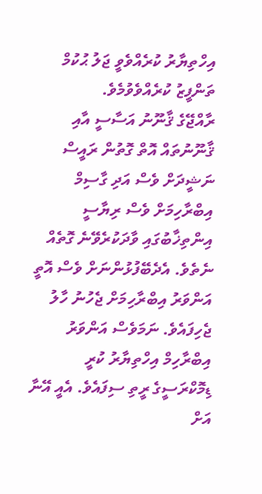އިހްތިޔާރު ކުރެއްވެވީ ޖަލު ޙުކުމް ތަންފީޒު ކުރެއްވެވުމެވެ.
ރާއްޖޭގެ ޤާނޫނު އަސާސީ އާއި ޤާނޫނުތައް އޮތް ގޮތުން ރައީސް ނަޝީދަށް ވެސް އަދި ގާސިމް އިބްރާހިމަށް ވެސް ރިޔާސީ އިންތިޚާބުގައި ވާދަކުރެވޭނެ ގޮތެއް ނެތެވެ. އެދެބޭފުޅުންނަށް ވެސް އޮތީ އަންވަރު އިބްރާހިމަށް ޖެހުނު ހާލު ޖެހިފައެވެ. ނަމަވެސް އަންވަރު އިބްރާހިމް އިހްތިޔާރު ކުރީ ޑިމޮކްރަސީގެ ރީތި ސިފައެވެ. އެއީ އޭނާ އަށް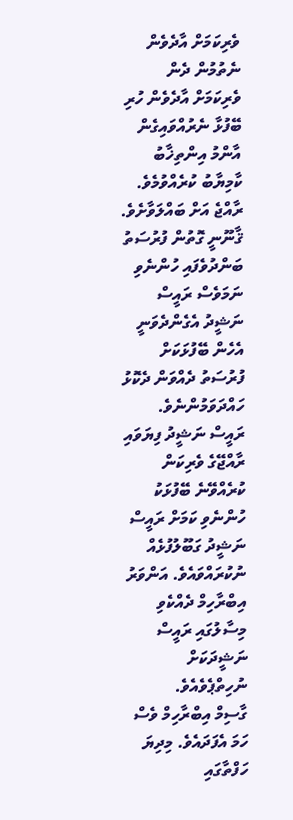ވެރިކަމަށް އާދެވެން ނެތުމުން ދެން ވެރިކަމަށް އާދެވެން ހުރި ބޭފުޅާ ނެރުއްވައިގެން އާންމު އިންތިޚާބު ކާމިޔާބު ކުރެއްވުމެވެ.
ރާއްޖެ އަށް ބައްލަވާށެވެ. ޤާނޫނީ ގޮތުން ފުރުސަތު ބަންދުވެފައި ހުންނެވި ނަމަވެސް ރައީސް ނަޝީދު އެގެންދެވަނީ އެހެން ބޭފުޅަކަށް ފުރުސަތު ދެއްވަން ދެކޮޅު ހައްދަވަމުންނެވެ. ރައީސް ނަޝީދު ފިޔަވައި ރާއްޖޭގެ ވެރިކަން ކުރެއްވޭނެ ބޭފުޅަކު ހުންނެވި ކަމަށް ރައީސް ނަޝީދު ގަބޫލުފުޅެއް ނުކުރައްވައެވެ. އަންވަރު އިބްރާހިމް ދެއްކެވި މިސާލުގައި ރައީސް ނަޝީދަކަށް ނުހިތްޕެވެއެވެ.
ގާސިމް އިބްރާހިމް ވެސް ހަމަ އެފަދައެވެ. މިދިޔަ ހަފްތާގައި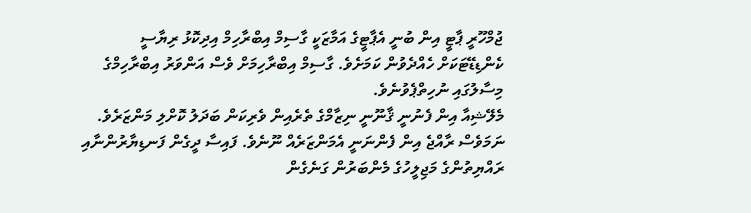ޖުމްހޫރީ ޕާޓީ އިން ބުނީ އެޕާޓީގެ އަމާޒަކީ ގާސިމް އިބްރާހިމް އިދިކޮޅު ރިޔާސީ ކެންޑިޑޭޓަކަށް ހެއްދެވުން ކަމަށެވެ. ގާސިމް އިބްރާހިމަށް ވެސް އަންވަރު އިބްރާހިމްގެ މިސާލުގައި ނުހިތްޕެވުނެވެ.
މެލޭޝިއާ އިން ފެނުނީ ޤާނޫނީ ނިޒާމްގެ ތެރެއިން ވެރިކަން ބަދަލު ކޮށްލި މަންޒަރެވެ. ނަމަވެސް ރާއްޖެ އިން ފެންނަނީ އެމަންޒަރެއް ނޫނެވެ. ފައިސާ ދީގެން ފަނޑިޔާރުންނާއި ރައްޔިތުންގެ މަޖިލީހުގެ މެންބަރުން ގަނެގެން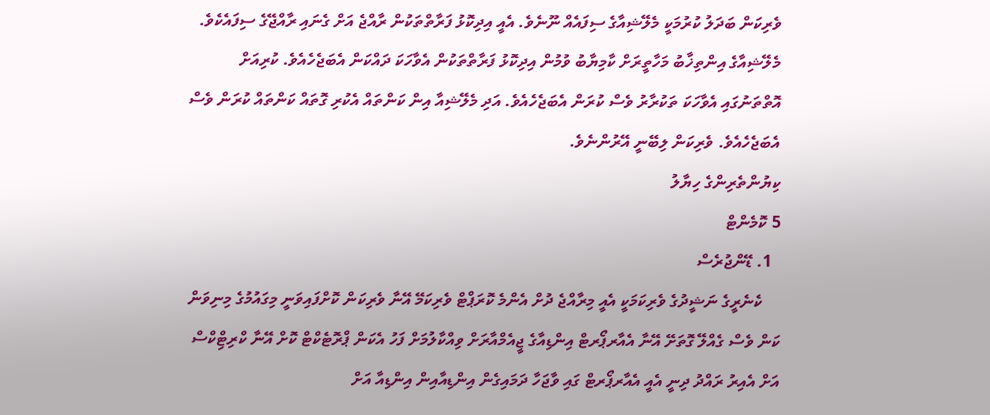ވެރިކަން ބަދަލު ކުރުމަކީ މެލޭޝިއާގެ ސިފައެއް ނޫނެވެ. އެއީ އިދިކޮޅު ފަރާތްތަކުން ރާއްޖެ އަށް ގެނައި ރާއްޖޭގެ ސިފައެކެވެ.
މެލޭޝިއާގެ އިންތިޚާބު މަހާތީރަށް ކާމިޔާބު ވުމުން އިދިކޮޅު ފަރާތްތަކުން އެވާހަކަ ދައްކަން އެބަޖެހެއެވެ. ކުރިއަށް އޮތްތަނުގައި އެވާހަކަ ތަކުރާރު ވެސް ކުރަން އެބަޖެހެއެވެ. އަދި މެލޭޝިއާ އިން ކަންތައް އެކުރި ގޮތައް ކަންތައް ކުރަން ވެސް އެބަޖެހެއެވެ. ވެރިކަން ލިބޭނީ އޭރުންނެވެ.
ކިޔުންތެރިންގެ ހިޔާލު
5 ކޮމެންޓް
  1. ޑޭންޖުރެސް
    ކެނެރީގެ ނަޝީދުގެ ވެރިކަމަކީ އެއީ މިރާއްޖެ ދުށް އެންމެ ކޮރަޕްޓް ވެރިކަމޭ އޭނާ ވެރިކަން ކޮށްފައިވަނީ މިގައުމުގެ މިނިވަން ކަން ވެސް ގެއްލޭ ގޮތަށޭ އޭނާ އެއާރޕޯރޓް އިންޑިއާގެ ޖީއެމްއާރަށް ވިއްކާލުމަށް ފަހު އެކަން ޕްރޮޓެކްޓް ކޮށް އޭނާ ކްރިޓިްކްސް އަށް އެއިރު ރައްދު ދިނީ އެއީ އެއާރޕޯރޓް ގައި ވާޖަހާ ދަމައިގެން އިންޑިއާއިން އިންޑިއާ އަށް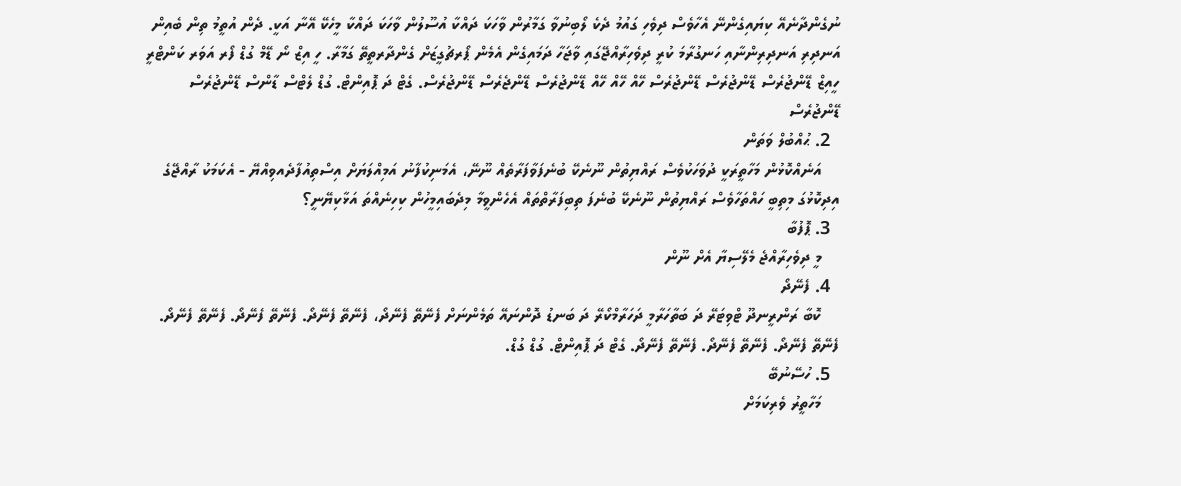ނުގެންދާނެއޭ ކިޔައިގެންނޭ އެހާވެސް ދިވެހި ގައުމު ދެކެ ލޯބިނުވާ ގަމާރުން ވާހަކަ ދައްކާ އުސޫލުން ވާހަކަ ދައްކާ މީހެކޭ އޭނާ އަކީ. ދެން އުތީމު ތިން ބެއިން އަނދިރި އަނދިރިންނާއި ހަނގުރާމަ ކުރީ ދިވެހިރާއްޖޭގައި ވާޖަހާ ދަމައިގެން އެމެން ޕޯރޗުގީޒަށް ގެންދާރތީތޭ ގަމާރާ. ހީ އިޒް ނޯ ޑޭމް ގުޑް ފޯރ އަވަރ ކަންޓްރީ ހީއިޒް ޑޭންޖުރެސް ޑޭންޖުރެސް ޑޭންޖުރެސް ހޭއް ހޭއް ހޭއް ޑޭންޖުރެސް ޑޭންޖެރެސް ޑޭންޖުރެސް. ގެޓް ދަ ޕޮއިންޓް. ގުޑް ލެޓްސް ޑާންސް ޑޭންޖުރެސް ޑޭންޖުރެސް
  2. ޙުއްބުލް ވަތަން
    އަނެއްކޮޅުން މަހާތީރަކީ ދުވަހަކުވެސް ރައްޔިތުން ނޫނެކޭ ބުނެފަވާފަރާތެއް ނޫނޭ، އެމަނިކުފާނު އަމިއްލަޔަށް އިސްތިއުފާދެއވިއްޔޭ - އެކަމަކު ރާއްޖޭގެ އިދިކޮޅުގަ މިތިބީ ހައްތަހާވެސް ރައްޔިތުން ނޫނެކޭ ބުނެފަ ތިބިފަރާތްތައް އެހެންވީމާ މިދެބައިމީހުން ކިހިނެއްތަ އަޅާކިޔޭނީ؟
  3. ޕޮފުބާ
    މީ ދިވެހިރާއްޖެ މެލޭސިޔާ އެށް ނޫން
  4. ފެނޭދޯ
    ކޮބާ ރަންރީނދޫ ޓްވިޓަރޭ ދަ ބަތާހަރާމީ ދަހަރާމްކޯރޭ ދަ ބަނޑު ދޮންނައޭ ތަމެންނަށް ފެނޭތޭ ފެނޭދޯ، ފެނޭތޭ ފެނޭދޯ. ފެނޭތޭ ފެނޭދޯ. ފެނޭތޭ ފެނޭދޯ. ފެނޭތޭ ފެނޭދޯ. ފެނޭތޭ ފެނޭދޯ. ފެނޭތޭ ފެނޭދޯ. ގެޓް ދަ ޕޮއިންޓް. ގުޑް ގުޑް.
  5. ހުސޭނުބޭ
    މަހާތީރު ވެރިކަމަށް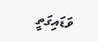ވަޑައިގަތީ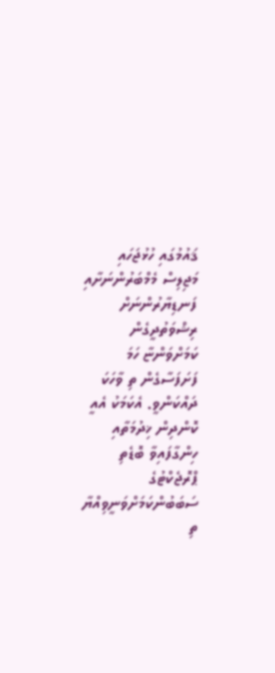ޤައުމުގައި ހުޅުޖަހައި މަޖިލިސް މެމްބަރުންނަށާއި ފަނޑިޔާރުންނަށް ރިޝްވަތުދީގެން ކަމަށްވަންޏާ ހަމަ ފަށަފަސާގެން ތި ވާހަކަ ދައްކަންވީ. އެކަމަކު އެއީ ކޮންދިން ޚިދުމަތާއި ހިންގާފައިވާ ބޮޑެތި ޕްރޮޖެކްޓުގެ ސަބަބުންކަމަށްވަނީވިއްޔާ ތި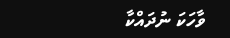ވާހަކަ ނުދައްކާ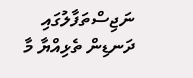ނަޖިސްތަފާލުގައި ދަނޑިން ތެޅިއްޔާ މާ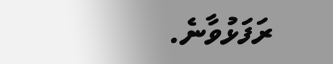ރަފަޅުވާނެ.